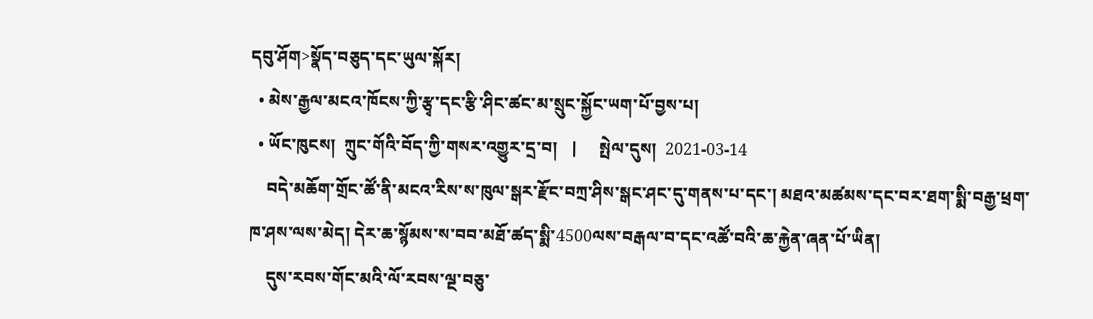དབུ་ཤོག>སྣོད་བཅུད་དང་ཡུལ་སྐོར།
  • མེས་རྒྱལ་མངའ་ཁོངས་ཀྱི་རྩྭ་དང་རྩི་ཤིང་ཚང་མ་སྲུང་སྐྱོང་ཡག་པོ་བྱས་པ།
  • ཡོང་ཁུངས།  ཀྲུང་གོའི་བོད་ཀྱི་གསར་འགྱུར་དྲ་བ།   |     སྤེལ་དུས།  2021-03-14
    བདེ་མཆོག་གྲོང་ཚོ་ནི་མངའ་རིས་ས་ཁུལ་སྒར་རྫོང་བཀྲ་ཤིས་སྒང་ཤང་དུ་གནས་པ་དང་། མཐའ་མཚམས་དང་བར་ཐག་སྨི་བརྒྱ་ཕྲག་ཁ་ཤས་ལས་མེད། དེར་ཆ་སྙོམས་ས་བབ་མཐོ་ཚད་སྨི་4500ལས་བརྒལ་བ་དང་འཚོ་བའི་ཆ་རྐྱེན་ཞན་པོ་ཡིན།
    དུས་རབས་གོང་མའི་ལོ་རབས་ལྔ་བཅུ་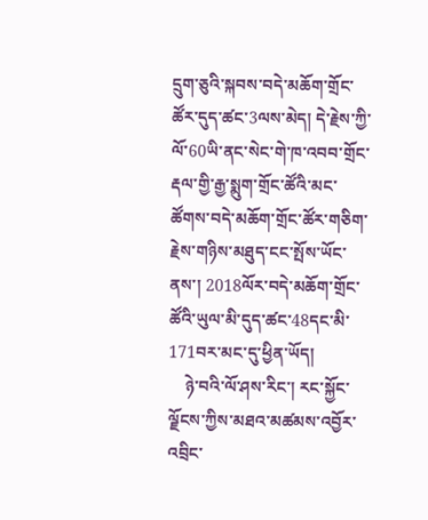དྲུག་ཅུའི་སྐབས་བདེ་མཆོག་གྲོང་ཚོར་དུད་ཚང་3ལས་མེད། དེ་རྗེས་ཀྱི་ལོ་60ཡི་ནང་སེང་གེ་ཁ་འབབ་གྲོང་རྡལ་གྱི་རྒྱ་སྨུག་གྲོང་ཚོའི་མང་ཚོགས་བདེ་མཆོག་གྲོང་ཚོར་གཅིག་རྗེས་གཉིས་མཐུད་ངང་སྤོས་ཡོང་ནས་། 2018ལོར་བདེ་མཆོག་གྲོང་ཚོའི་ཡུལ་མི་དུད་ཚང་48དང་མི་171བར་མང་དུ་ཕྱིན་ཡོད།
    ཉེ་བའི་ལོ་ཤས་རིང་། རང་སྐྱོང་ལྗོངས་ཀྱིས་མཐའ་མཚམས་འབྱོར་འབྲིང་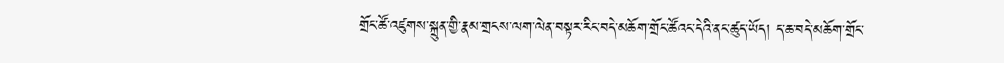གྲོང་ཚོ་འཛུགས་སྐྲུན་གྱི་རྣམ་གྲངས་ལག་ལེན་བསྟར་རིང་བདེ་མཆོག་གྲོང་ཚོའང་དེའི་ནང་ཚུད་ཡོད། ད་ཆ་བདེ་མཆོག་གྲོང་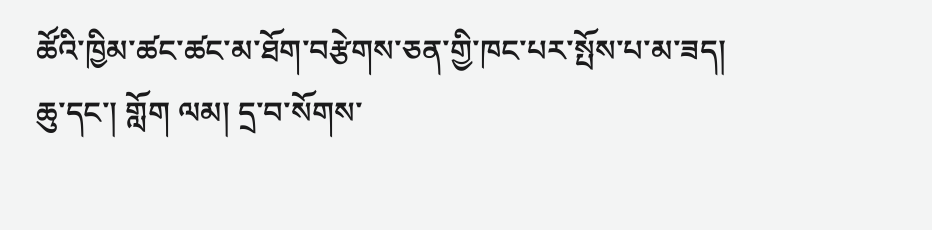ཚོའི་ཁྱིམ་ཚང་ཚང་མ་ཐོག་བརྩེགས་ཅན་གྱི་ཁང་པར་སྤོས་པ་མ་ཟད། ཆུ་དང་། གློག ལམ། དྲ་བ་སོགས་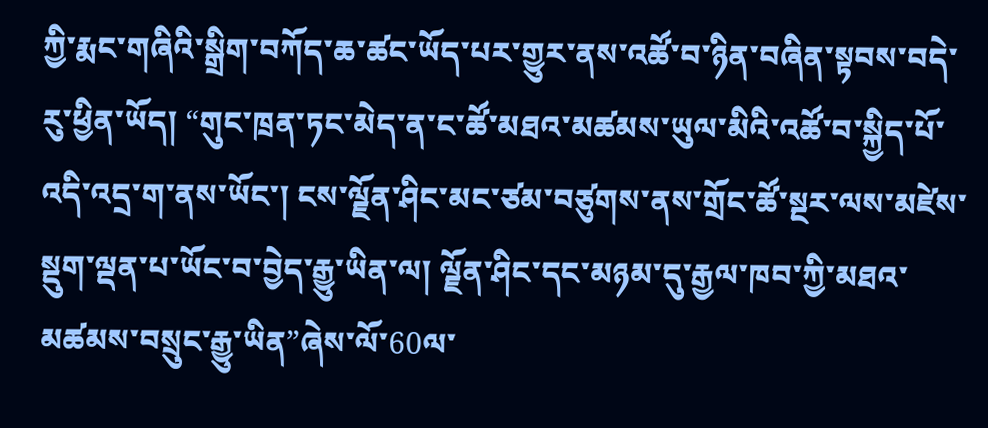ཀྱི་རྨང་གཞིའི་སྒྲིག་བཀོད་ཆ་ཚང་ཡོད་པར་གྱུར་ནས་འཚོ་བ་ཉིན་བཞིན་སྟབས་བདེ་རུ་ཕྱིན་ཡོད། “གུང་ཁྲན་ཏང་མེད་ན་ང་ཚོ་མཐའ་མཚམས་ཡུལ་མིའི་འཚོ་བ་སྐྱིད་པོ་འདི་འདྲ་ག་ནས་ཡོང་། ངས་ལྗོན་ཤིང་མང་ཙམ་བཙུགས་ནས་གྲོང་ཚོ་སྔར་ལས་མཛེས་སྡུག་ལྡན་པ་ཡོང་བ་བྱེད་རྒྱུ་ཡིན་ལ། ལྗོན་ཤིང་དང་མཉམ་དུ་རྒྱལ་ཁབ་ཀྱི་མཐའ་མཚམས་བསྲུང་རྒྱུ་ཡིན”ཞེས་ལོ་60ལ་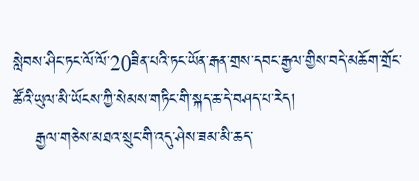སླེབས་ཤིང་ཏང་ལོ་ལོ་20ཟིན་པའི་ཏང་ཡོན་རྒན་གྲས་དབང་རྒྱལ་གྱིས་བདེ་མཆོག་གྲོང་ཚོའི་ཡུལ་མི་ཡོངས་ཀྱི་སེམས་གཏིང་གི་སྐད་ཆ་དེ་བཤད་པ་རེད།
    རྒྱལ་གཅེས་མཐའ་སྲུང་གི་འདུ་ཤེས་ཟམ་མི་ཆད་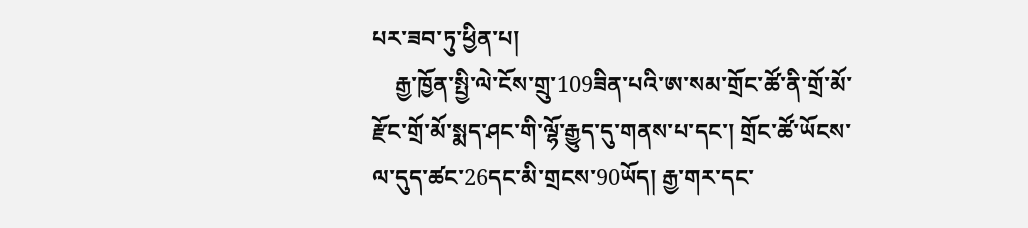པར་ཟབ་ཏུ་ཕྱིན་པ།
    རྒྱ་ཁྱོན་སྤྱི་ལེ་ངོས་གྲུ་109ཟིན་པའི་ཨ་སམ་གྲོང་ཚོ་ནི་གྲོ་མོ་རྫོང་གྲོ་མོ་སྨད་ཤང་གི་ལྷོ་རྒྱུད་དུ་གནས་པ་དང་། གྲོང་ཚོ་ཡོངས་ལ་དུད་ཚང་26དང་མི་གྲངས་90ཡོད། རྒྱ་གར་དང་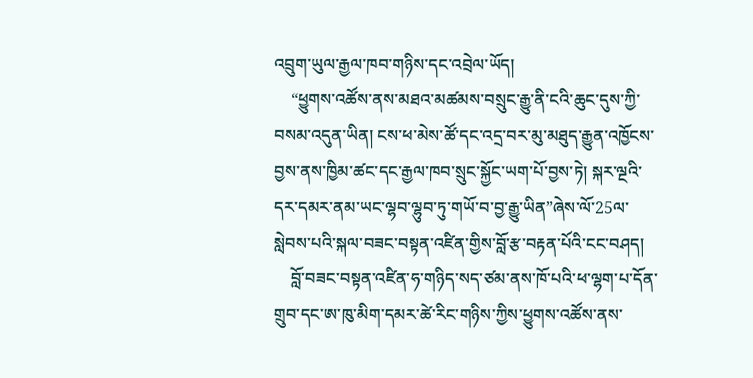འབྲུག་ཡུལ་རྒྱལ་ཁབ་གཉིས་དང་འབྲེལ་ཡོད།
    “ཕྱུགས་འཚོས་ནས་མཐའ་མཚམས་བསྲུང་རྒྱུ་ནི་ངའི་ཆུང་དུས་ཀྱི་བསམ་འདུན་ཡིན། ངས་ཕ་མེས་ཚོ་དང་འདྲ་བར་མུ་མཐུད་རྒྱུན་འཁྱོངས་བྱས་ནས་ཁྱིམ་ཚང་དང་རྒྱལ་ཁབ་སྲུང་སྐྱོང་ཡག་པོ་བྱས་ཏེ། སྐར་ལྔའི་དར་དམར་ནམ་ཡང་ལྷབ་ལྷུབ་ཏུ་གཡོ་བ་བྱ་རྒྱུ་ཡིན”ཞེས་ལོ་25ལ་སླེབས་པའི་སྐལ་བཟང་བསྟན་འཛིན་གྱིས་བློ་རྩ་བརྟན་པོའི་ངང་བཤད།
    བློ་བཟང་བསྟན་འཛིན་ཧ་གཉིད་སད་ཙམ་ནས་ཁོ་པའི་ཕ་ལྷག་པ་དོན་གྲུབ་དང་ཨ་ཁུ་མིག་དམར་ཚེ་རིང་གཉིས་ཀྱིས་ཕྱུགས་འཚོས་ནས་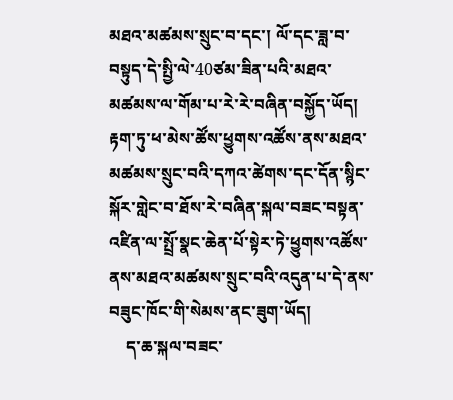མཐའ་མཚམས་སྲུང་བ་དང་། ལོ་དང་ཟླ་བ་བསྟུད་དེ་སྤྱི་ལེ་40ཙམ་ཟིན་པའི་མཐའ་མཚམས་ལ་གོམ་པ་རེ་རེ་བཞིན་བསྐྱོད་ཡོད། རྟག་ཏུ་ཕ་མེས་ཚོས་ཕྱུགས་འཚོས་ནས་མཐའ་མཚམས་སྲུང་བའི་དཀའ་ཚེགས་དང་དོན་སྙིང་སྐོར་གླེང་བ་ཐོས་རེ་བཞིན་སྐལ་བཟང་བསྟན་འཛིན་ལ་སྤྲོ་སྣང་ཆེན་པོ་སྟེར་ཏེ་ཕྱུགས་འཚོས་ནས་མཐའ་མཚམས་སྲུང་བའི་འདུན་པ་དེ་ནས་བཟུང་ཁོང་གི་སེམས་ནང་ཟུག་ཡོད།
    ད་ཆ་སྐལ་བཟང་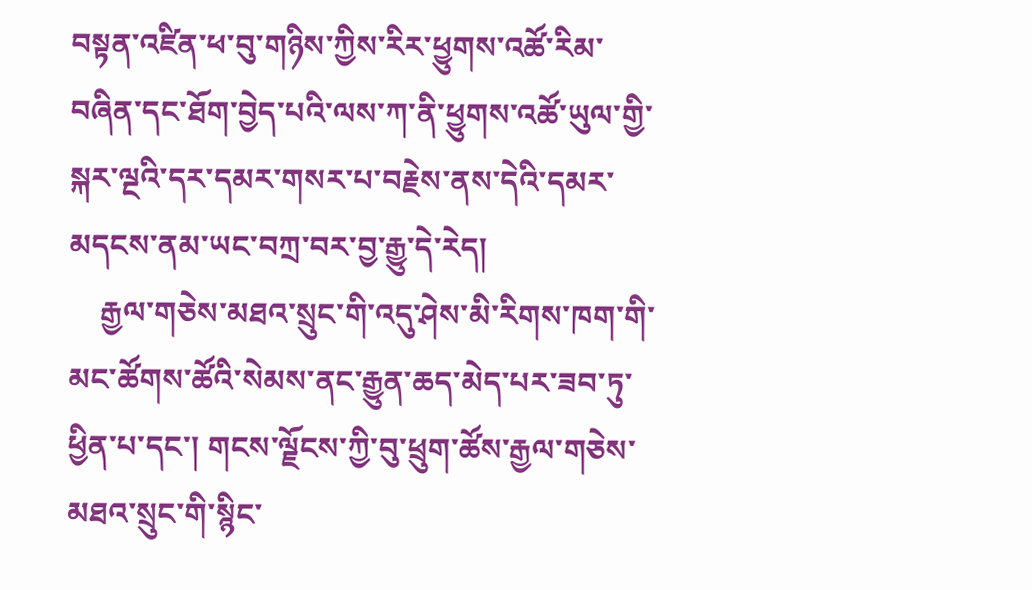བསྟན་འཛིན་ཕ་བུ་གཉིས་ཀྱིས་རིར་ཕྱུགས་འཚོ་རིམ་བཞིན་དང་ཐོག་བྱེད་པའི་ལས་ཀ་ནི་ཕྱུགས་འཚོ་ཡུལ་གྱི་སྐར་ལྔའི་དར་དམར་གསར་པ་བརྗེས་ནས་དེའི་དམར་མདངས་ནམ་ཡང་བཀྲ་བར་བྱ་རྒྱུ་དེ་རེད།
    རྒྱལ་གཅེས་མཐའ་སྲུང་གི་འདུ་ཤེས་མི་རིགས་ཁག་གི་མང་ཚོགས་ཚོའི་སེམས་ནང་རྒྱུན་ཆད་མེད་པར་ཟབ་ཏུ་ཕྱིན་པ་དང་། གངས་ལྗོངས་ཀྱི་བུ་ཕྲུག་ཚོས་རྒྱལ་གཅེས་མཐའ་སྲུང་གི་སྙིང་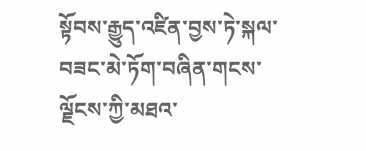སྟོབས་རྒྱུད་འཛིན་བྱས་ཏེ་སྐལ་བཟང་མེ་ཏོག་བཞིན་གངས་ལྗོངས་ཀྱི་མཐའ་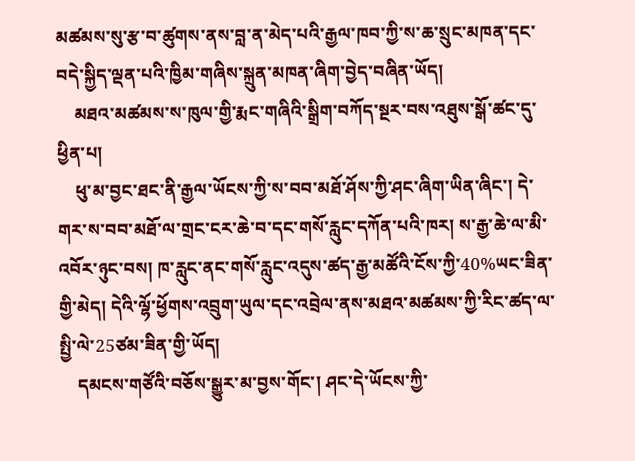མཚམས་སུ་རྩ་བ་ཚུགས་ནས་བླ་ན་མེད་པའི་རྒྱལ་ཁབ་ཀྱི་ས་ཆ་སྲུང་མཁན་དང་བདེ་སྐྱིད་ལྡན་པའི་ཁྱིམ་གཞིས་སྐྲུན་མཁན་ཞིག་བྱེད་བཞིན་ཡོད།
    མཐའ་མཚམས་ས་ཁུལ་གྱི་རྨང་གཞིའི་སྒྲིག་བཀོད་སྔར་བས་འཐུས་སྒོ་ཚང་དུ་ཕྱིན་པ།
    ཕུ་མ་བྱང་ཐང་ནི་རྒྱལ་ཡོངས་ཀྱི་ས་བབ་མཐོ་ཤོས་ཀྱི་ཤང་ཞིག་ཡིན་ཞིང་། དེ་གར་ས་བབ་མཐོ་ལ་གྲང་ངར་ཆེ་བ་དང་གསོ་རླུང་དཀོན་པའི་ཁར། ས་རྒྱ་ཆེ་ལ་མི་འབོར་ཉུང་བས། ཁ་རླུང་ནང་གསོ་རླུང་འདུས་ཚད་རྒྱ་མཚོའི་ངོས་ཀྱི་40%ཡང་ཟིན་གྱི་མེད། དེའི་ལྷོ་ཕྱོགས་འབྲུག་ཡུལ་དང་འབྲེལ་ནས་མཐའ་མཚམས་ཀྱི་རིང་ཚད་ལ་སྤྱི་ལེ་25ཙམ་ཟིན་གྱི་ཡོད།
    དམངས་གཙོའི་བཅོས་སྒྱུར་མ་བྱས་གོང་། ཤང་དེ་ཡོངས་ཀྱི་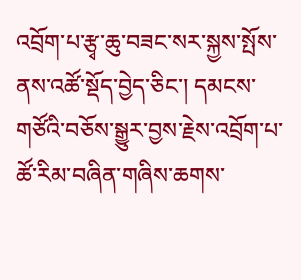འབྲོག་པ་རྩྭ་ཆུ་བཟང་སར་སྐྱས་སྤོས་ནས་འཚོ་སྡོད་བྱེད་ཅིང་། དམངས་གཙོའི་བཅོས་སྒྱུར་བྱས་རྗེས་འབྲོག་པ་ཚོ་རིམ་བཞིན་གཞིས་ཆགས་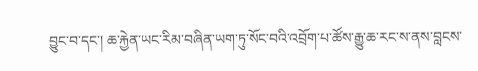བྱུང་བ་དང་། ཆ་རྐྱེན་ཡང་རིམ་བཞིན་ཡག་ཏུ་སོང་བའི་འབྲོག་པ་ཚོས་རྒྱུ་ཆ་རང་ས་ནས་བླངས་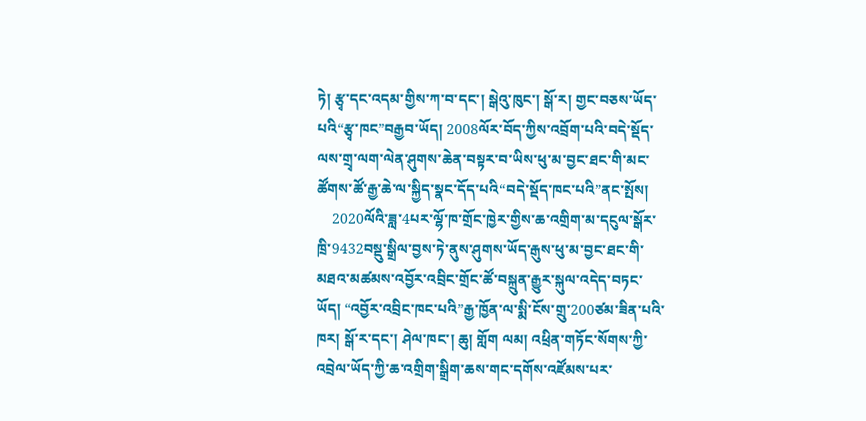ཏེ། རྩྭ་དང་འདམ་གྱིས་ཀ་བ་དང་། སྒེའུ་ཁུང་། སྒོ་ར། གྱང་བཅས་ཡོད་པའི“རྩྭ་ཁང”བརྒྱབ་ཡོད། 2008ལོར་བོད་ཀྱིས་འབྲོག་པའི་བདེ་སྡོད་ལས་གྲྭ་ལག་ལེན་ཤུགས་ཆེན་བསྟར་བ་ཡིས་ཕུ་མ་བྱང་ཐང་གི་མང་ཚོགས་ཚོ་རྒྱ་ཆེ་ལ་སྐྱིད་སྣང་དོད་པའི“བདེ་སྡོད་ཁང་པའི”ནང་སྤོས།
    2020ལོའི་ཟླ་4པར་ལྷོ་ཁ་གྲོང་ཁྱེར་གྱིས་ཆ་འགྲིག་མ་དངུལ་སྒོར་ཁྲི་9432བསྡུ་སྒྲིལ་བྱས་ཏེ་ནུས་ཤུགས་ཡོད་རྒུས་ཕུ་མ་བྱང་ཐང་གི་མཐའ་མཚམས་འབྱོར་འབྲིང་གྲོང་ཚོ་བསྐྲུན་རྒྱུར་སྐུལ་འདེད་བཏང་ཡོད། “འབྱོར་འབྲིང་ཁང་པའི”རྒྱ་ཁྱོན་ལ་སྨི་ངོས་གྲུ་200ཙམ་ཟིན་པའི་ཁར། སྒོ་ར་དང་། ཤེལ་ཁང་། ཆུ། གློག ལམ། འཕྲིན་གཏོང་སོགས་ཀྱི་འབྲེལ་ཡོད་ཀྱི་ཆ་འགྲིག་སྒྲིག་ཆས་གང་དགོས་འཛོམས་པར་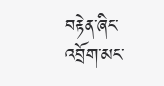བརྟེན་ཞིང་འབྲོག་མང་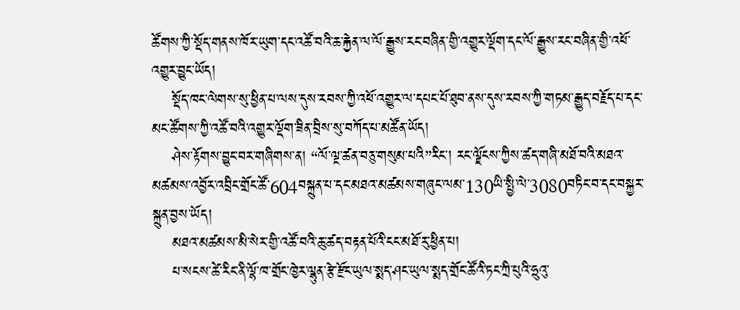ཚོགས་ཀྱི་སྡོད་གནས་ཁོར་ཡུག་དང་འཚོ་བའི་ཆ་རྐྱེན་ལ་ལོ་རྒྱུས་རང་བཞིན་གྱི་འགྱུར་ལྡོག་དང་ལོ་རྒྱུས་རང་བཞིན་གྱི་འཕོ་འགྱུར་བྱུང་ཡོད།
    སྡོད་ཁང་ལེགས་སུ་ཕྱིན་པ་ལས་དུས་རབས་ཀྱི་འཕོ་འགྱུར་ལ་དཔང་པོ་ཐུབ་ནས་དུས་རབས་ཀྱི་གཏམ་རྒྱུད་བརྗོད་པ་དང་མང་ཚོགས་ཀྱི་འཚོ་བའི་འགྱུར་ལྡོག་ཟིན་བྲིས་སུ་བཀོད་པ་མཚོན་ཡོད།
    ཤེས་རྟོགས་བྱུང་བར་གཞིགས་ན། “ལོ་ལྔ་ཚན་བཅུ་གསུམ་པའི”རིང་། རང་ལྗོངས་ཀྱིས་ཚད་གཞི་མཐོ་བའི་མཐའ་མཚམས་འབྱོར་འབྲིང་གྲོང་ཚོ་604བསྐྲུན་པ་དང་མཐའ་མཚམས་གཞུང་ལམ་130ཡི་སྤྱི་ལེ་3080བཏིང་བ་དང་བསྐྱར་སྐྲུན་བྱས་ཡོད།
    མཐའ་མཚམས་མི་སེར་གྱི་འཚོ་བའི་ཆུ་ཚད་བརྟན་པོའི་ངང་མཐོ་རུ་ཕྱིན་པ།
    པ་སངས་ཚེ་རིང་ནི་ལྷོ་ཁ་གྲོང་ཁྱེར་ལྷུན་རྩེ་རྫོང་ཡུལ་སྨད་ཤང་ཡུལ་སྨད་གྲོང་ཚོའི་ཏང་ཀྲི་པུའི་ཧྲུའུ་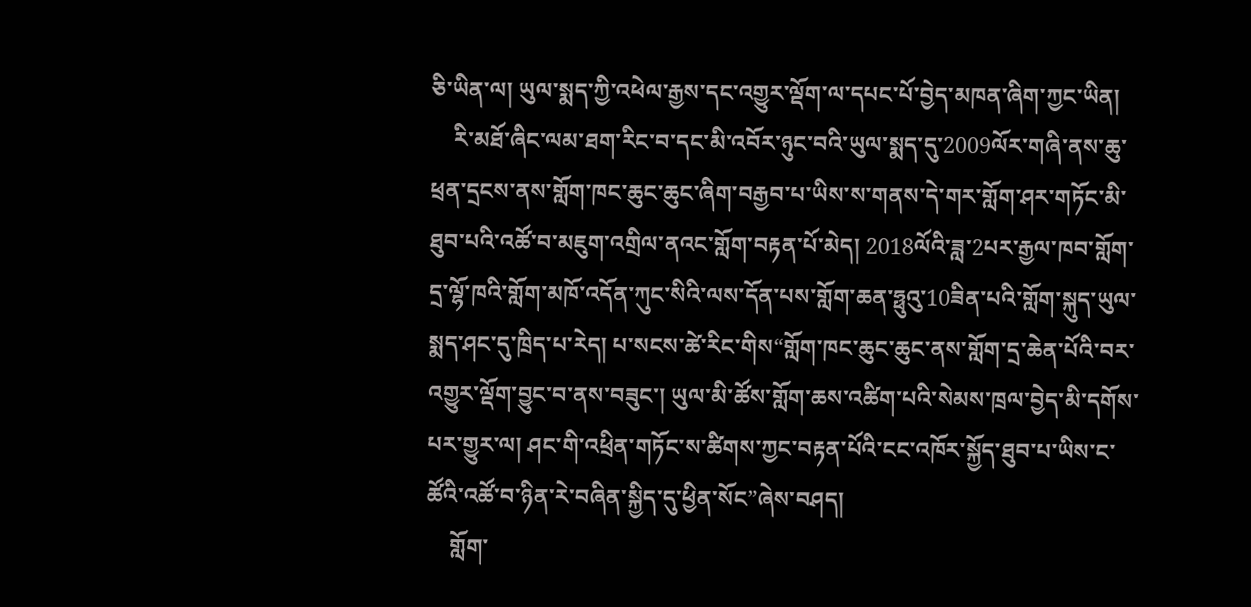ཅི་ཡིན་ལ། ཡུལ་སྨད་ཀྱི་འཕེལ་རྒྱས་དང་འགྱུར་ལྡོག་ལ་དཔང་པོ་བྱེད་མཁན་ཞིག་ཀྱང་ཡིན།
    རི་མཐོ་ཞིང་ལམ་ཐག་རིང་བ་དང་མི་འབོར་ཉུང་བའི་ཡུལ་སྨད་དུ་2009ལོར་གཞི་ནས་ཆུ་ཕྲན་དྲངས་ནས་གློག་ཁང་ཆུང་ཆུང་ཞིག་བརྒྱབ་པ་ཡིས་ས་གནས་དེ་གར་གློག་ཤར་གཏོང་མི་ཐུབ་པའི་འཚོ་བ་མཇུག་འགྲིལ་ནའང་གློག་བརྟན་པོ་མེད། 2018ལོའི་ཟླ་2པར་རྒྱལ་ཁབ་གློག་དྲ་ལྷོ་ཁའི་གློག་མཁོ་འདོན་ཀུང་སིའི་ལས་དོན་པས་གློག་ཆན་ཧྥུའུ་10ཟིན་པའི་གློག་སྐུད་ཡུལ་སྨད་ཤང་དུ་ཁྲིད་པ་རེད། པ་སངས་ཚེ་རིང་གིས“གློག་ཁང་ཆུང་ཆུང་ནས་གློག་དྲ་ཆེན་པོའི་བར་འགྱུར་ལྡོག་བྱུང་བ་ནས་བཟུང་། ཡུལ་མི་ཚོས་གློག་ཆས་འཚིག་པའི་སེམས་ཁྲལ་བྱེད་མི་དགོས་པར་གྱུར་ལ། ཤང་གི་འཕྲིན་གཏོང་ས་ཚིགས་ཀྱང་བརྟན་པོའི་ངང་འཁོར་སྐྱོད་ཐུབ་པ་ཡིས་ང་ཚོའི་འཚོ་བ་ཉིན་རེ་བཞིན་སྐྱིད་དུ་ཕྱིན་སོང”ཞེས་བཤད།
    གློག་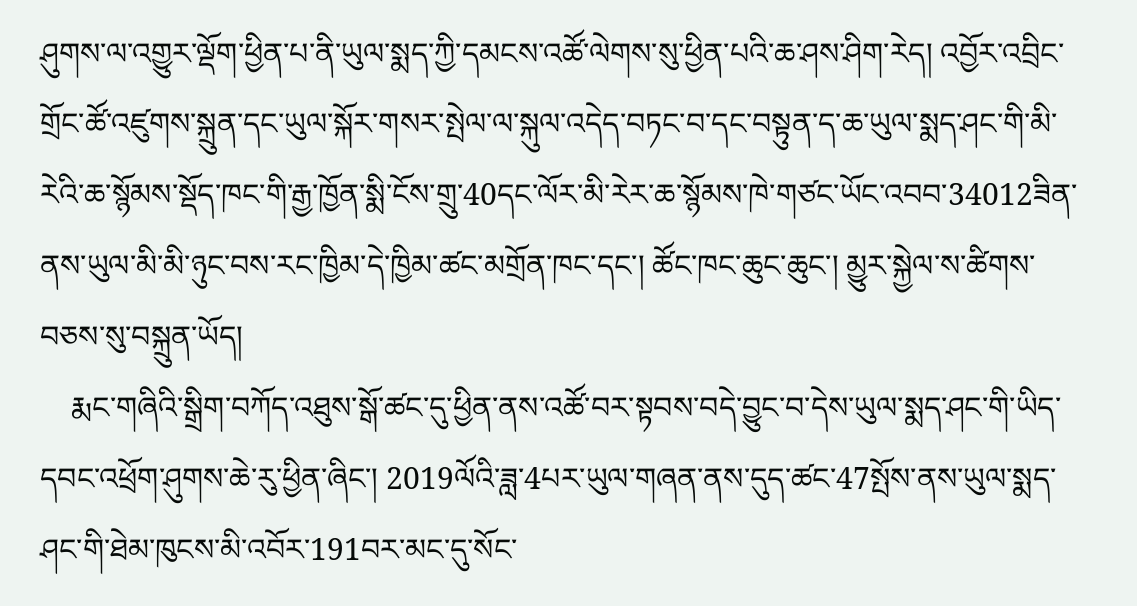ཤུགས་ལ་འགྱུར་ལྡོག་ཕྱིན་པ་ནི་ཡུལ་སྨད་ཀྱི་དམངས་འཚོ་ལེགས་སུ་ཕྱིན་པའི་ཆ་ཤས་ཤིག་རེད། འབྱོར་འབྲིང་གྲོང་ཚོ་འཛུགས་སྐྲུན་དང་ཡུལ་སྐོར་གསར་སྤེལ་ལ་སྐུལ་འདེད་བཏང་བ་དང་བསྟུན་ད་ཆ་ཡུལ་སྨད་ཤང་གི་མི་རེའི་ཆ་སྙོམས་སྡོད་ཁང་གི་རྒྱ་ཁྱོན་སྨི་ངོས་གྲུ་40དང་ལོར་མི་རེར་ཆ་སྙོམས་ཁེ་གཙང་ཡོང་འབབ་34012ཟིན་ནས་ཡུལ་མི་མི་ཉུང་བས་རང་ཁྱིམ་དེ་ཁྱིམ་ཚང་མགྲོན་ཁང་དང་། ཚོང་ཁང་ཆུང་ཆུང་། མྱུར་སྐྱེལ་ས་ཚིགས་བཅས་སུ་བསྐྲུན་ཡོད།
    རྨང་གཞིའི་སྒྲིག་བཀོད་འཐུས་སྒོ་ཚང་དུ་ཕྱིན་ནས་འཚོ་བར་སྟབས་བདེ་བྱུང་བ་དེས་ཡུལ་སྨད་ཤང་གི་ཡིད་དབང་འཕྲོག་ཤུགས་ཆེ་རུ་ཕྱིན་ཞིང་། 2019ལོའི་ཟླ་4པར་ཡུལ་གཞན་ནས་དུད་ཚང་47སྤོས་ནས་ཡུལ་སྨད་ཤང་གི་ཐེམ་ཁུངས་མི་འབོར་191བར་མང་དུ་སོང་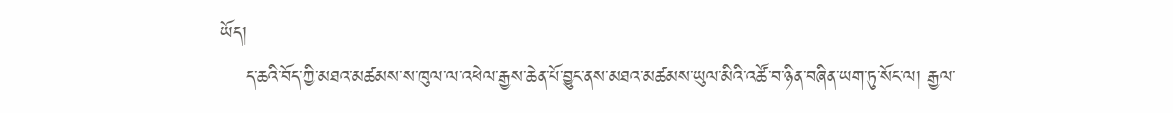ཡོད།
    ད་ཆའི་བོད་ཀྱི་མཐའ་མཚམས་ས་ཁུལ་ལ་འཕེལ་རྒྱས་ཆེན་པོ་བྱུང་ནས་མཐའ་མཚམས་ཡུལ་མིའི་འཚོ་བ་ཉིན་བཞིན་ཡག་ཏུ་སོང་ལ། རྒྱལ་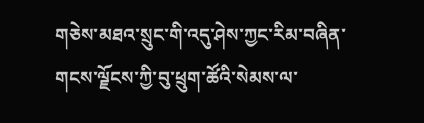གཅེས་མཐའ་སྲུང་གི་འདུ་ཤེས་ཀྱང་རིམ་བཞིན་གངས་ལྗོངས་ཀྱི་བུ་ཕྲུག་ཚོའི་སེམས་ལ་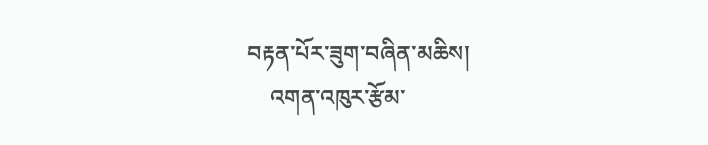བརྟན་པོར་ཟུག་བཞིན་མཆིས།
    འགན་འཁུར་རྩོམ་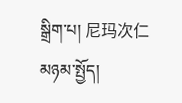སྒྲིག་པ། 尼玛次仁
མཉམ་སྤྱོད།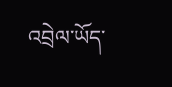འབྲེལ་ཡོད་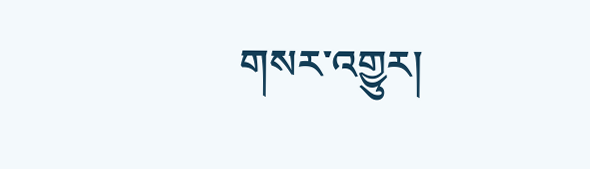གསར་འགྱུར།